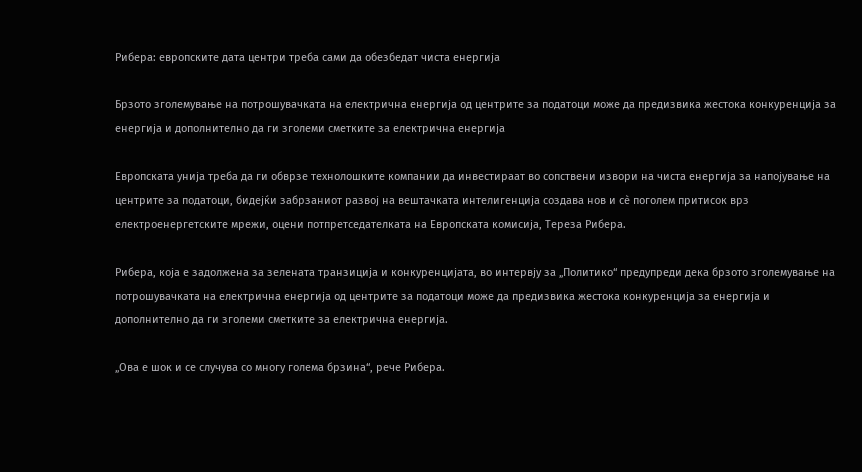Рибера: европските дата центри треба сами да обезбедат чиста енергија

Брзото зголемување на потрошувачката на електрична енергија од центрите за податоци може да предизвика жестока конкуренција за енергија и дополнително да ги зголеми сметките за електрична енергија

Европската унија треба да ги обврзе технолошките компании да инвестираат во сопствени извори на чиста енергија за напојување на центрите за податоци, бидејќи забрзаниот развој на вештачката интелигенција создава нов и сè поголем притисок врз електроенергетските мрежи, оцени потпретседателката на Европската комисија, Тереза Рибера.

Рибера, која е задолжена за зелената транзиција и конкуренцијата, во интервју за „Политико“ предупреди дека брзото зголемување на потрошувачката на електрична енергија од центрите за податоци може да предизвика жестока конкуренција за енергија и дополнително да ги зголеми сметките за електрична енергија.

„Ова е шок и се случува со многу голема брзина“, рече Рибера.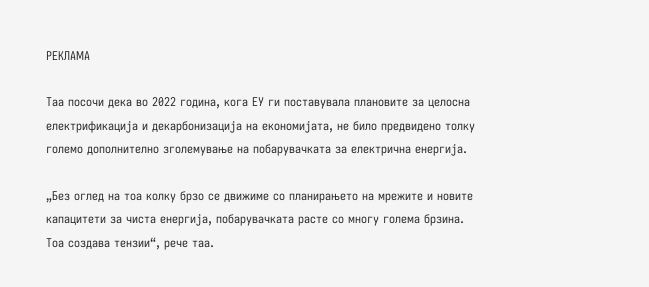РЕКЛАМА

Таа посочи дека во 2022 година, кога ЕУ ги поставувала плановите за целосна електрификација и декарбонизација на економијата, не било предвидено толку големо дополнително зголемување на побарувачката за електрична енергија.

„Без оглед на тоа колку брзо се движиме со планирањето на мрежите и новите капацитети за чиста енергија, побарувачката расте со многу голема брзина. Тоа создава тензии“, рече таа.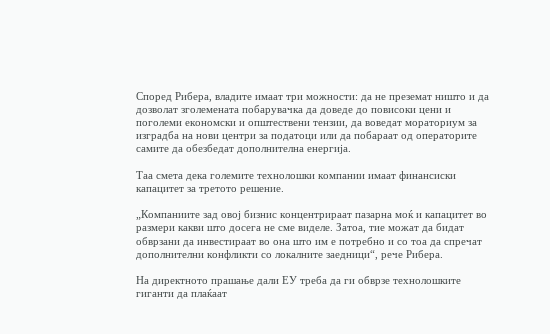Според Рибера, владите имаат три можности: да не преземат ништо и да дозволат зголемената побарувачка да доведе до повисоки цени и поголеми економски и општествени тензии, да воведат мораториум за изградба на нови центри за податоци или да побараат од операторите самите да обезбедат дополнителна енергија.

Таа смета дека големите технолошки компании имаат финансиски капацитет за третото решение.

„Компаниите зад овој бизнис концентрираат пазарна моќ и капацитет во размери какви што досега не сме виделе. Затоа, тие можат да бидат обврзани да инвестираат во она што им е потребно и со тоа да спречат дополнителни конфликти со локалните заедници“, рече Рибера.

На директното прашање дали ЕУ треба да ги обврзе технолошките гиганти да плаќаат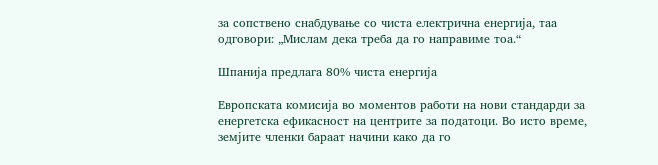за сопствено снабдување со чиста електрична енергија, таа одговори: „Мислам дека треба да го направиме тоа.“

Шпанија предлага 80% чиста енергија

Европската комисија во моментов работи на нови стандарди за енергетска ефикасност на центрите за податоци. Во исто време, земјите членки бараат начини како да го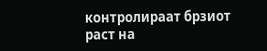контролираат брзиот раст на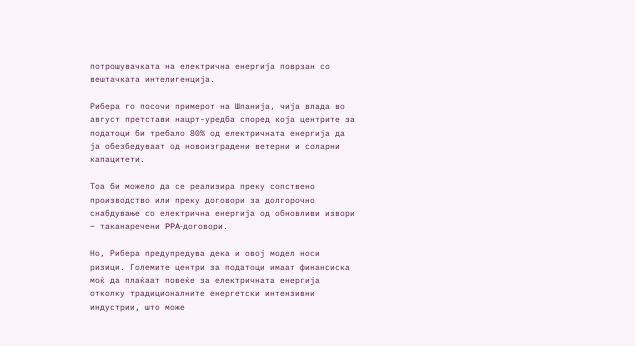потрошувачката на електрична енергија поврзан со вештачката интелигенција.

Рибера го посочи примерот на Шпанија, чија влада во август претстави нацрт-уредба според која центрите за податоци би требало 80% од електричната енергија да ја обезбедуваат од новоизградени ветерни и соларни капацитети.

Тоа би можело да се реализира преку сопствено производство или преку договори за долгорочно снабдување со електрична енергија од обновливи извори – таканаречени PPA-договори.

Но, Рибера предупредува дека и овој модел носи ризици. Големите центри за податоци имаат финансиска моќ да плаќаат повеќе за електричната енергија отколку традиционалните енергетски интензивни индустрии, што може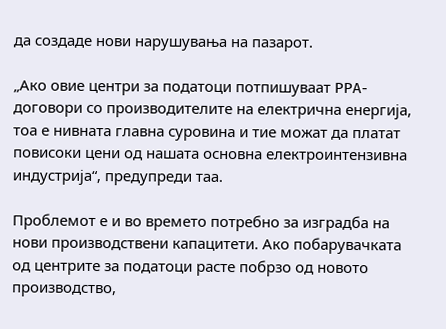да создаде нови нарушувања на пазарот.

„Ако овие центри за податоци потпишуваат PPA-договори со производителите на електрична енергија, тоа е нивната главна суровина и тие можат да платат повисоки цени од нашата основна електроинтензивна индустрија“, предупреди таа.

Проблемот е и во времето потребно за изградба на нови производствени капацитети. Ако побарувачката од центрите за податоци расте побрзо од новото производство,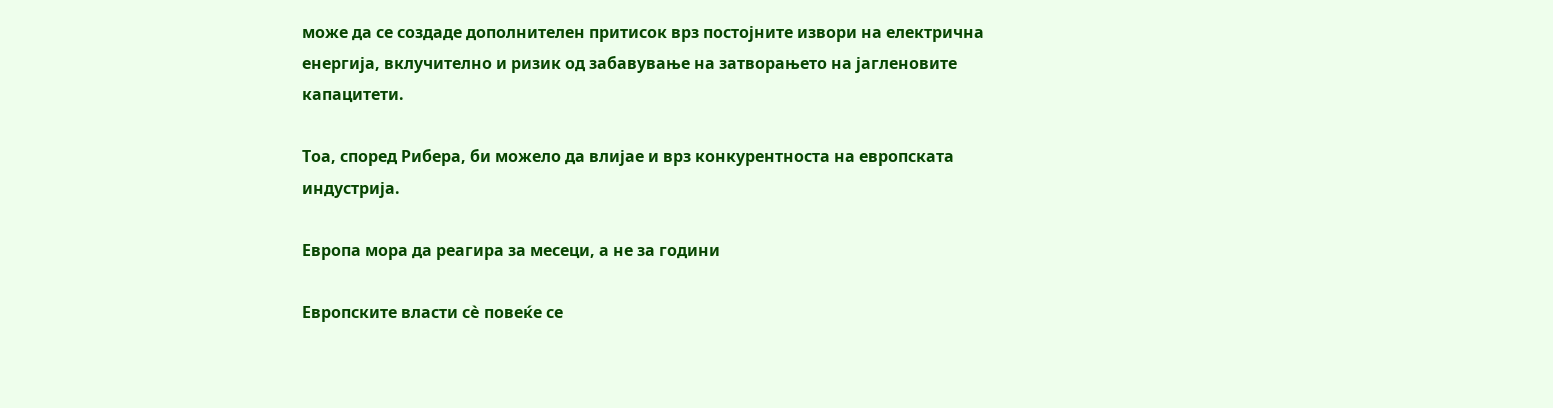може да се создаде дополнителен притисок врз постојните извори на електрична енергија, вклучително и ризик од забавување на затворањето на јагленовите капацитети.

Тоа, според Рибера, би можело да влијае и врз конкурентноста на европската индустрија.

Европа мора да реагира за месеци, а не за години

Европските власти сè повеќе се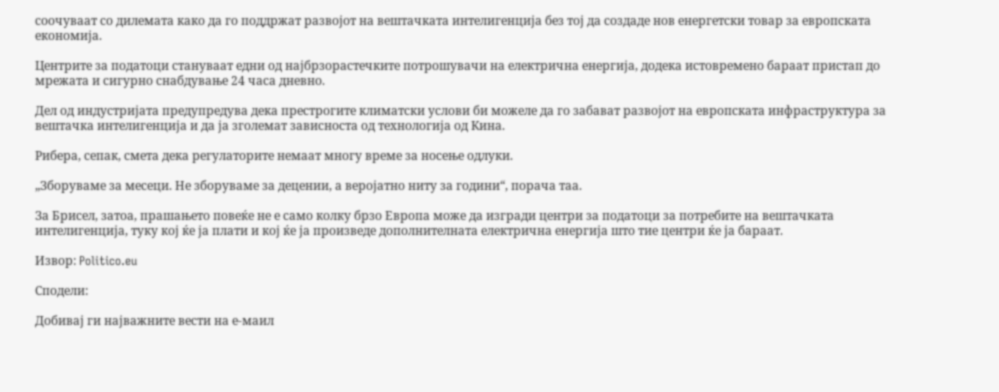соочуваат со дилемата како да го поддржат развојот на вештачката интелигенција без тој да создаде нов енергетски товар за европската економија.

Центрите за податоци стануваат едни од најбрзорастечките потрошувачи на електрична енергија, додека истовремено бараат пристап до мрежата и сигурно снабдување 24 часа дневно.

Дел од индустријата предупредува дека престрогите климатски услови би можеле да го забават развојот на европската инфраструктура за вештачка интелигенција и да ја зголемат зависноста од технологија од Кина.

Рибера, сепак, смета дека регулаторите немаат многу време за носење одлуки.

„Зборуваме за месеци. Не зборуваме за децении, а веројатно ниту за години“, порача таа.

За Брисел, затоа, прашањето повеќе не е само колку брзо Европа може да изгради центри за податоци за потребите на вештачката интелигенција, туку кој ќе ја плати и кој ќе ја произведе дополнителната електрична енергија што тие центри ќе ја бараат.

Извор: Politico.eu

Сподели:

Добивај ги најважните вести на е-маил